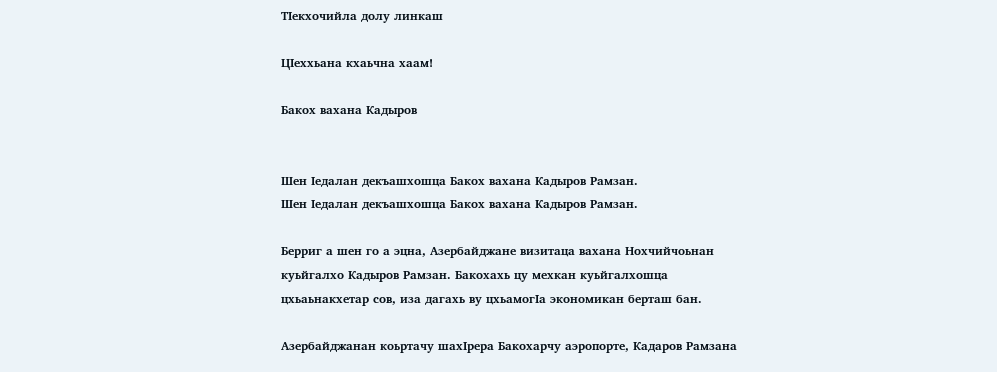ТIекхочийла долу линкаш

ЦIеххьана кхаьчна хаам!

Бакох вахана Кадыров


Шен Iедалан декъашхошца Бакох вахана Кадыров Рамзан.
Шен Iедалан декъашхошца Бакох вахана Кадыров Рамзан.

Берриг а шен го а эцна, Азербайджане визитаца вахана Нохчийчоьнан куьйгалхо Кадыров Рамзан. Бакохахь цу мехкан куьйгалхошца цхьаьнакхетар сов, иза дагахь ву цхьамогIа экономикан берташ бан.

Азербайджанан коьртачу шахIрера Бакохарчу аэропорте, Кадаров Рамзана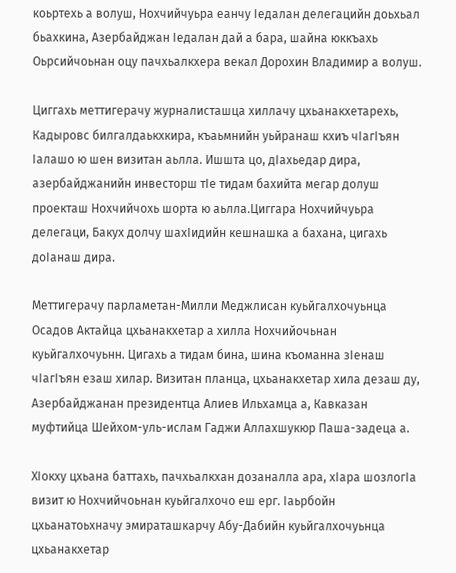коьртехь а волуш, Нохчийчуьра еанчу Iедалан делегацийн доьхьал бьахкина, Азербайджан Iедалан дай а бара, шайна юккъахь Оьрсийчоьнан оцу пачхьалкхера векал Дорохин Владимир а волуш.

Циггахь меттигерачу журналисташца хиллачу цхьанакхетарехь, Кадыровс билгалдаькхкира, къаьмнийн уьйранаш кхиъ чIагIъян Iалашо ю шен визитан аьлла. Ишшта цо, дIахьедар дира, азербайджанийн инвесторш тIе тидам бахийта мегар долуш проекташ Нохчийчохь шорта ю аьлла.Циггара Нохчийчуьра делегаци, Бакух долчу шахIидийн кешнашка а бахана, цигахь доIанаш дира.

Меттигерачу парламетан-Милли Меджлисан куьйгалхочуьнца Осадов Актайца цхьанакхетар а хилла Нохчийочьнан куьйгалхочуьнн. Цигахь а тидам бина, шина къоманна зIенаш чIагIъян езаш хилар. Визитан планца, цхьанакхетар хила дезаш ду, Азербайджанан президентца Алиев Ильхамца а, Кавказан муфтийца Шейхом-уль-ислам Гаджи Аллахшукюр Паша-задеца а.

ХIокху цхьана баттахь, пачхьалкхан дозаналла ара, хIара шозлогIа визит ю Нохчийчоьнан куьйгалхочо еш ерг. Iаьрбойн цхьанатоьхначу эмираташкарчу Абу-Дабийн куьйгалхочуьнца цхьанакхетар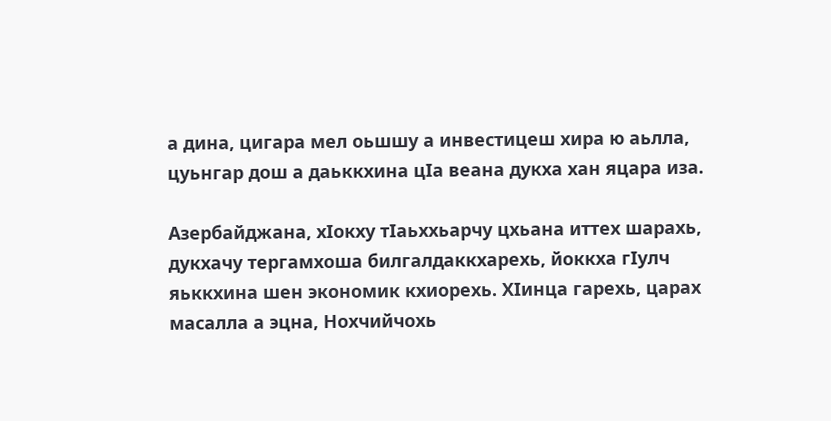а дина, цигара мел оьшшу а инвестицеш хира ю аьлла, цуьнгар дош а даьккхина цIа веана дукха хан яцара иза.

Азербайджана, хIокху тIаьххьарчу цхьана иттех шарахь, дукхачу тергамхоша билгалдаккхарехь, йоккха гIулч яьккхина шен экономик кхиорехь. ХIинца гарехь, царах масалла а эцна, Нохчийчохь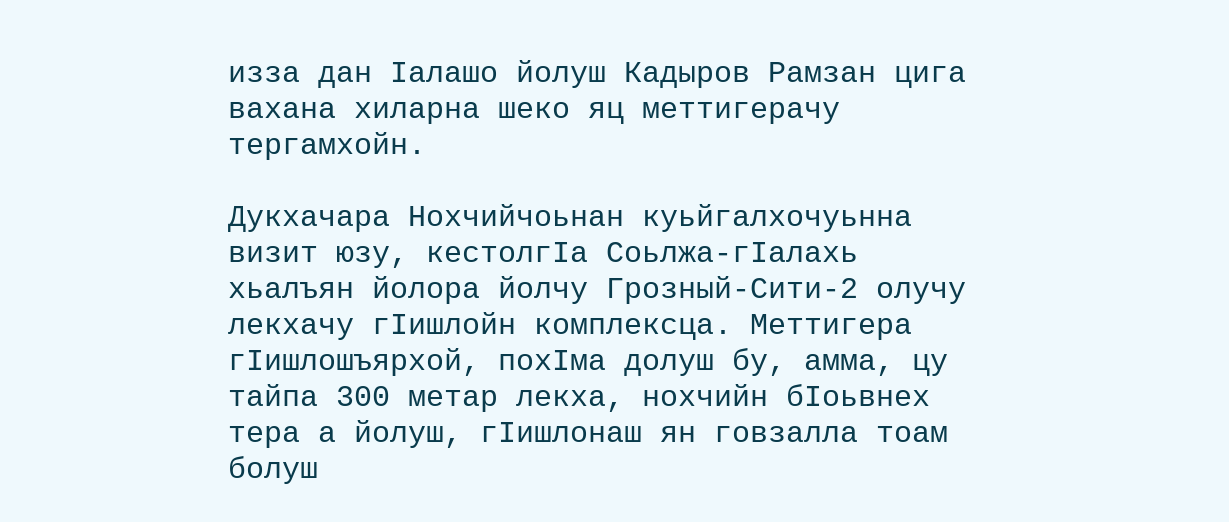изза дан Iалашо йолуш Кадыров Рамзан цига вахана хиларна шеко яц меттигерачу тергамхойн.

Дукхачара Нохчийчоьнан куьйгалхочуьнна визит юзу, кестолгIа Соьлжа-гIалахь хьалъян йолора йолчу Грозный-Сити-2 олучу лекхачу гIишлойн комплексца. Меттигера гIишлошъярхой, похIма долуш бу, амма, цу тайпа 300 метар лекха, нохчийн бIоьвнех тера а йолуш, гIишлонаш ян говзалла тоам болуш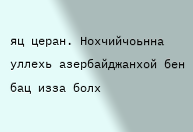яц церан. Нохчийчоьнна уллехь азербайджанхой бен бац изза болх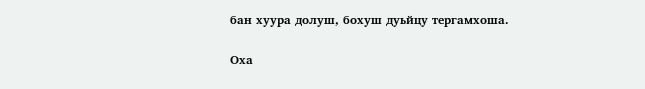бан хуура долуш, бохуш дуьйцу тергамхоша.

Оха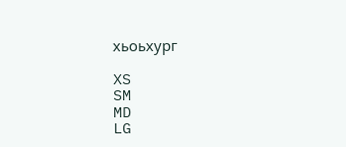хьоьхург

XS
SM
MD
LG